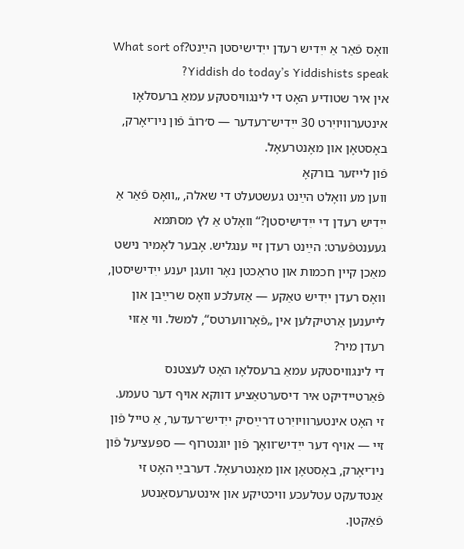וואָס פֿאַר אַ ייִדיש רעדן ייִדישיסטן הײַנט?What sort of Yiddish do today’s Yiddishists speak?
אין איר שטודיע האָט די לינגוויסטקע עמאַ ברעסלאָו אינטערוויויִרט 30 ייִדיש־רעדער — ס׳רובֿ פֿון ניו־יאָרק, באָסטאָן און מאָנטרעאָל.
פֿון לייזער בורקאָ
ווען מע וואָלט הײַנט געשטעלט די שאלה, „וואָס פֿאַר אַ ייִדיש רעדן די ייִדישיסטן?“ וואָלט אַ לץ מסתּמא געענטפֿערט: הײַנט רעדן זיי ענגליש. אָבער לאָמיר נישט מאַכן קיין חכמות און טראַכטן נאָר וועגן יענע ייִדישיסטן, וואָס רעדן ייִדיש טאַקע — אַזעלכע וואָס שרײַבן און לייענען אַרטיקלען אין „פֿאָרווערטס“, למשל. ווי אַזוי רעדן מיר?
די לינגוויסטקע עמאַ ברעסלאָו האָט לעצטנס פֿאַרטיידיקט איר דיסערטאַציע דווקא אויף דער טעמע. זי האָט אינטערוויויִרט דרײַסיק ייִדיש־רעדער, אַ טייל פֿון זיי — אויף דער ייִדיש־וואָך פֿון יוגנטרוף — ספּעציעל פֿון ניו־יאָרק, באָסטאָן און מאָנטרעאָל. דערבײַ האָט זי אַנטדעקט עטלעכע וויכטיקע און אינטערעסאַנטע פֿאַקטן.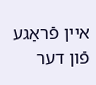איין פֿראַגע פֿון דער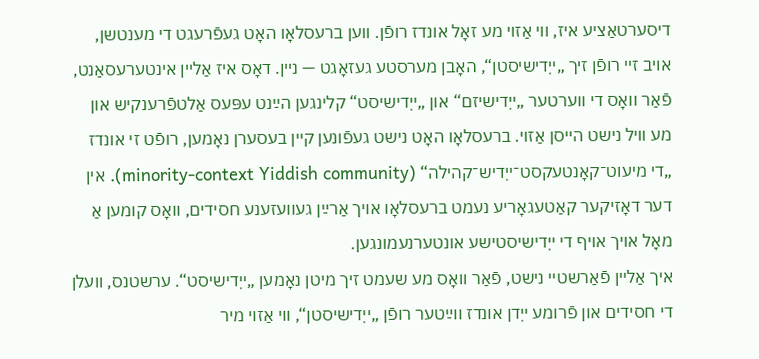דיסערטאַציע איז, ווי אַזוי מע זאָל אונדז רופֿן. ווען ברעסלאָו האָט געפֿרעגט די מענטשן, אויב זיי רופֿן זיך „ייִדישיסטן“, האָבן מערסטע געזאָגט — ניין. דאָס איז אַליין אינטערעסאַנט, פֿאַר וואָס די ווערטער „ייִדישיזם“ און „ייִדישיסט“ קלינגען הײַנט עפּעס אַלטפֿרענקיש און מע וויל נישט הייסן אַזוי. ברעסלאָו האָט נישט געפֿונען קיין בעסערן נאָמען, רופֿט זי אונדז „די מיעוט־קאָנטעקסט־ייִדיש־קהילה“ (minority-context Yiddish community). אין דער דאָזיקער קאַטעגאָריע נעמט ברעסלאָו אויך אַרײַן געוועזענע חסידים, וואָס קומען אַ מאָל אויך אויף די ייִדישיסטישע אונטערנעמונגען.
איך אַליין פֿאַרשטיי נישט, פֿאַר וואָס מע שעמט זיך מיטן נאָמען „ייִדישיסט“. ערשטנס, וועלן די חסידים און פֿרומע ייִדן אונדז ווײַטער רופֿן „ייִדישיסטן“, ווי אַזוי מיר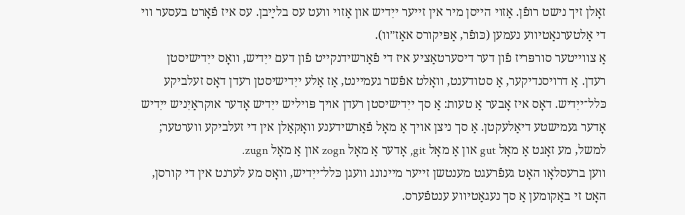זאָלן זיך נישט רופֿן. אַזוי הייסן מיר אין זייער ייִדיש און אַזוי וועט עס בלײַבן. עס איז פֿאָרט בעסער ווי די אַלטערנאַטיווע נעמען (כּופֿר, אַפּיקורס אאַז״וו).
אַ צווייטער סורפּריז פֿון דער דיסערטאַציע איז די פֿאַרשידנקייט פֿון דעם ייִדיש, וואָס ייִדישיסטן רעדן. אַ דרויסנדיקער, אַ סטודענט, וואָלט אפֿשר געמיינט, אַז אַלע ייִדישיסטן רעדן דאָס זעלביקע כּלל־ייִדיש. דאָס איז אָבער אַ טעות: אַ סך ייִדישיסטן רעדן אויך פּויליש ייִדיש אָדער אוקראַיִניש ייִדיש אָדער געמישטע דיאַלעקטן. אַ סך ניצן אויך אַ מאָל פֿאַרשידענע וואָקאַלן אין די זעלביקע ווערטער; למשל, מע זאָגט אַ מאָל gut און אַ מאָל git, אָדער אַ מאָל zogn און אַ מאָל zugn.
ווען ברעסלאָו האָט געפֿרעגט מענטשן זייער מיינונג וועגן כּלל־ייִדיש, וואָס מע לערנט אין די קורסן, האָט זי באַקומען אַ סך נעגאַטיווע ענטפֿערס.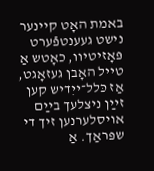באמת האָט קיינער נישט געענטפֿערט פּאָזיטיוו, כאָטש אַ טייל האָבן געזאָגט, אַז כּלל־ייִדיש קען זײַן ניצלעך בײַם אויסלערנען זיך די שפּראַך. אַ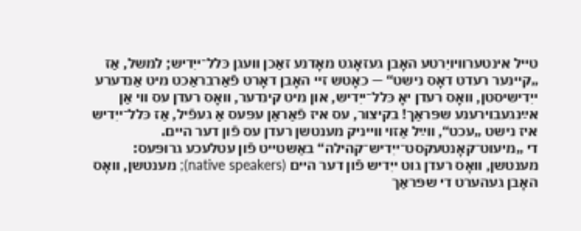טייל אינטערוויויִרטע האָבן געזאָגט מאָדנע זאַכן וועגן כּלל־ייִדיש; למשל, אַז „קיינער רעדט דאָס נישט“ — כאָטש זיי האָבן דאָרט פֿאַרבראַכט מיט אַנדערע ייִדישיסטן, וואָס רעדן יאָ כּלל־ייִדיש, און מיט קינדער, וואָס רעדן עס ווי אַן אײַנגעבוירענע שפּראַך! בקיצור, עס איז פֿאַראַן עפּעס אַ געפֿיל, אַז כּלל־ייִדיש איז נישט „עכט“, ווײַל אַזוי ווייניק מענטשן רעדן עס פֿון דער היים.
די „מיעוט־קאָנטעקסט־ייִדיש־קהילה“ באַשטייט פֿון עטלעכע גרופּעס: מענטשן, וואָס רעדן גוט ייִדיש פֿון דער היים (native speakers); מענטשן, וואָס האָבן געהערט די שפּראַך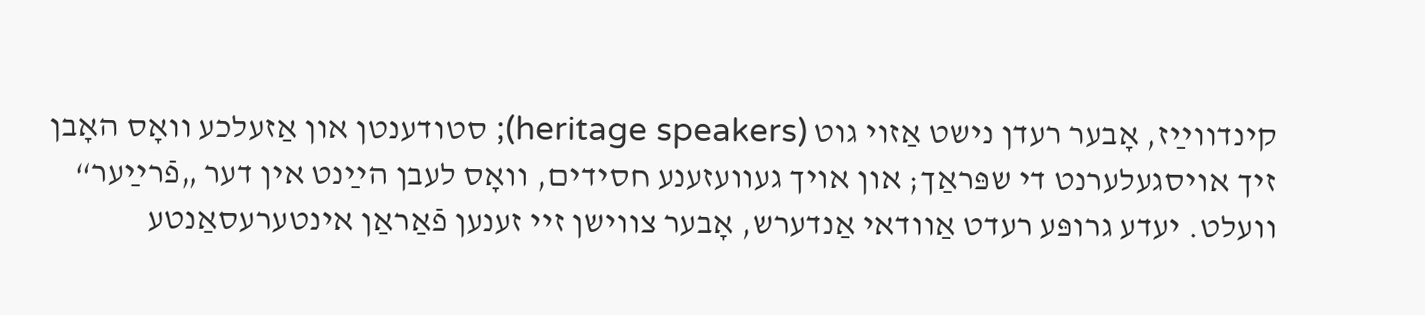קינדווײַז, אָבער רעדן נישט אַזוי גוט (heritage speakers); סטודענטן און אַזעלכע וואָס האָבן זיך אויסגעלערנט די שפּראַך; און אויך געוועזענע חסידים, וואָס לעבן הײַנט אין דער „פֿרײַער“ וועלט. יעדע גרופּע רעדט אַוודאי אַנדערש, אָבער צווישן זיי זענען פֿאַראַן אינטערעסאַנטע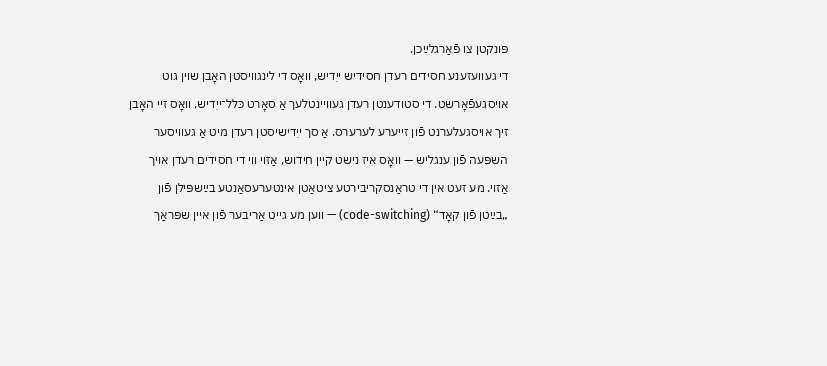פּונקטן צו פֿאַרגלײַכן.
די געוועזענע חסידים רעדן חסידיש ייִדיש, וואָס די לינגוויסטן האָבן שוין גוט אויסגעפֿאָרשט. די סטודענטן רעדן געוויינטלעך אַ סאָרט כּלל־ייִדיש, וואָס זיי האָבן זיך אויסגעלערנט פֿון זייערע לערערס. אַ סך ייִדישיסטן רעדן מיט אַ געוויסער השפּעה פֿון ענגליש — וואָס איז נישט קיין חידוש, אַזוי ווי די חסידים רעדן אויך אַזוי. מע זעט אין די טראַנסקריבירטע ציטאַטן אינטערעסאַנטע בײַשפּילן פֿון „בײַטן פֿון קאָד“ (code-switching) — ווען מע גייט אַריבער פֿון איין שפּראַך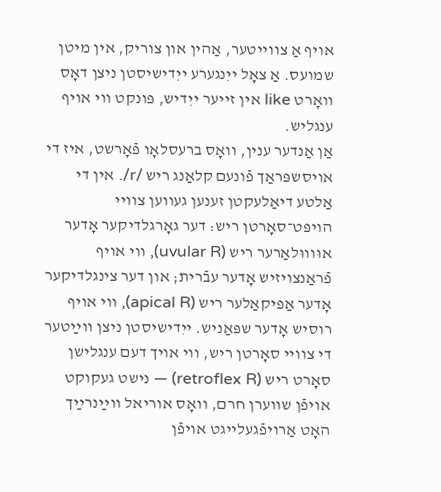אויף אַ צווייטער, אַהין און צוריק, אין מיטן שמועס. אַ צאָל ייִנגערע ייִדישיסטן ניצן דאָס וואָרט like אין זייער ייִדיש, פּונקט ווי אויף ענגליש.
אַן אַנדער ענין, וואָס ברעסלאָו פֿאָרשט, איז די אויסשפּראַך פֿונעם קלאַנג ריש /r/. אין די אַלטע דיאַלעקטן זענען געווען צוויי הויפּט־סאָרטן ריש: דער גאָרגלדיקער אָדער אוּוווּלאַרער ריש (uvular R), ווי אויף פֿראַנצויזיש אָדער עבֿרית; און דער צינגלדיקער אָדער אַפּיקאַלער ריש (apical R), ווי אויף רוסיש אָדער שפּאַניש. ייִדישיסטן ניצן ווײַטער די צוויי סאָרטן ריש, ווי אויך דעם ענגלישן סאָרט ריש (retroflex R) — נישט געקוקט אויפֿן שווערן חרם, וואָס אוריאל ווײַנרײַך האָט אַרויפֿגעלייגט אויפֿן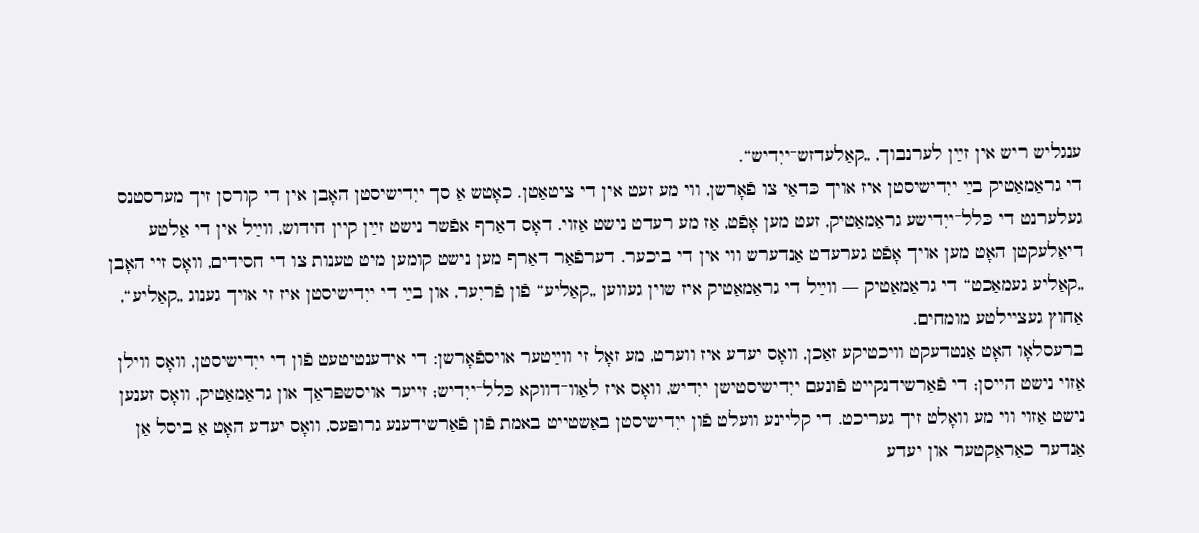ענגליש ריש אין זײַן לערנבוך, „קאַלעדזש־ייִדיש“.
די גראַמאַטיק בײַ ייִדישיסטן איז אויך כּדאַי צו פֿאָרשן, ווי מע זעט אין די ציטאַטן. כאָטש אַ סך ייִדישיסטן האָבן אין די קורסן זיך מערסטנס געלערנט די כּלל־ייִדישע גראַמאַטיק, זעט מען אָפֿט, אַז מע רעדט נישט אַזוי. דאָס דאַרף אפֿשר נישט זײַן קיין חידוש, ווײַל אין די אַלטע דיאַלעקטן האָט מען אויך אָפֿט גערעדט אַנדערש ווי אין די ביכער. דערפֿאַר דאַרף מען נישט קומען מיט טענות צו די חסידים, וואָס זיי האָבן „קאַליע געמאַכט“ די גראַמאַטיק — ווײַל די גראַמאַטיק איז שוין געווען „קאַליע“ פֿון פֿריִער, און בײַ די ייִדישיסטן איז זי אויך גענוג „קאַליע“, אַחוץ געציילטע מומחים.
ברעסלאָו האָט אַנטדעקט וויכטיקע זאַכן, וואָס יעדע איז ווערט, מע זאָל זי ווײַטער אויספֿאָרשן: די אידענטיטעט פֿון די ייִדישיסטן, וואָס ווילן אַזוי נישט הייסן; די פֿאַרשידנקייט פֿונעם ייִדישיסטישן ייִדיש, וואָס איז לאַוו־דווקא כּלל־ייִדיש; זייער אויסשפּראַך און גראַמאַטיק, וואָס זענען נישט אַזוי ווי מע וואָלט זיך געריכט. די קליינע וועלט פֿון ייִדישיסטן באַשטייט באמת פֿון פֿאַרשידענע גרופּעס, וואָס יעדע האָט אַ ביסל אַן אַנדער כאַראַקטער און יעדע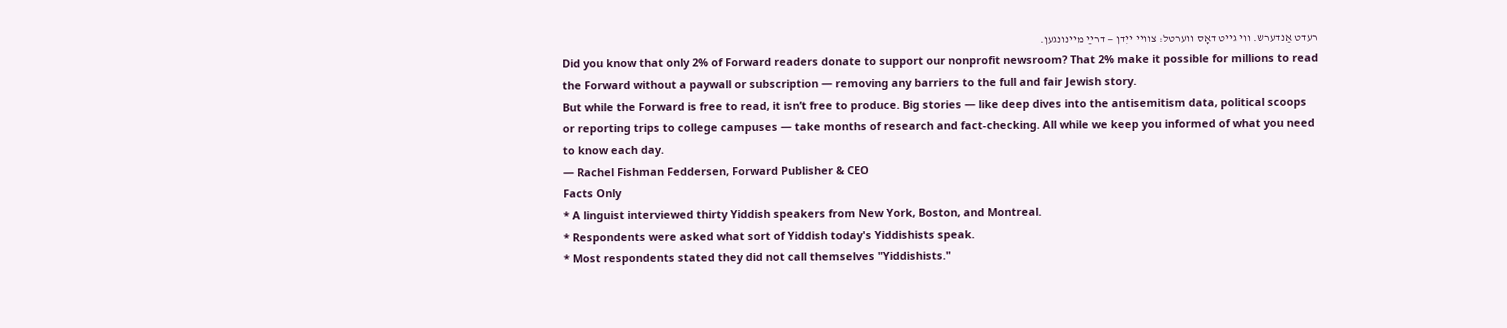רעדט אַנדערש. ווי גייט דאָס ווערטל: צוויי ייִדן — דרײַ מיינונגען.
Did you know that only 2% of Forward readers donate to support our nonprofit newsroom? That 2% make it possible for millions to read the Forward without a paywall or subscription — removing any barriers to the full and fair Jewish story.
But while the Forward is free to read, it isn’t free to produce. Big stories — like deep dives into the antisemitism data, political scoops or reporting trips to college campuses — take months of research and fact-checking. All while we keep you informed of what you need to know each day.
— Rachel Fishman Feddersen, Forward Publisher & CEO
Facts Only
* A linguist interviewed thirty Yiddish speakers from New York, Boston, and Montreal.
* Respondents were asked what sort of Yiddish today's Yiddishists speak.
* Most respondents stated they did not call themselves "Yiddishists."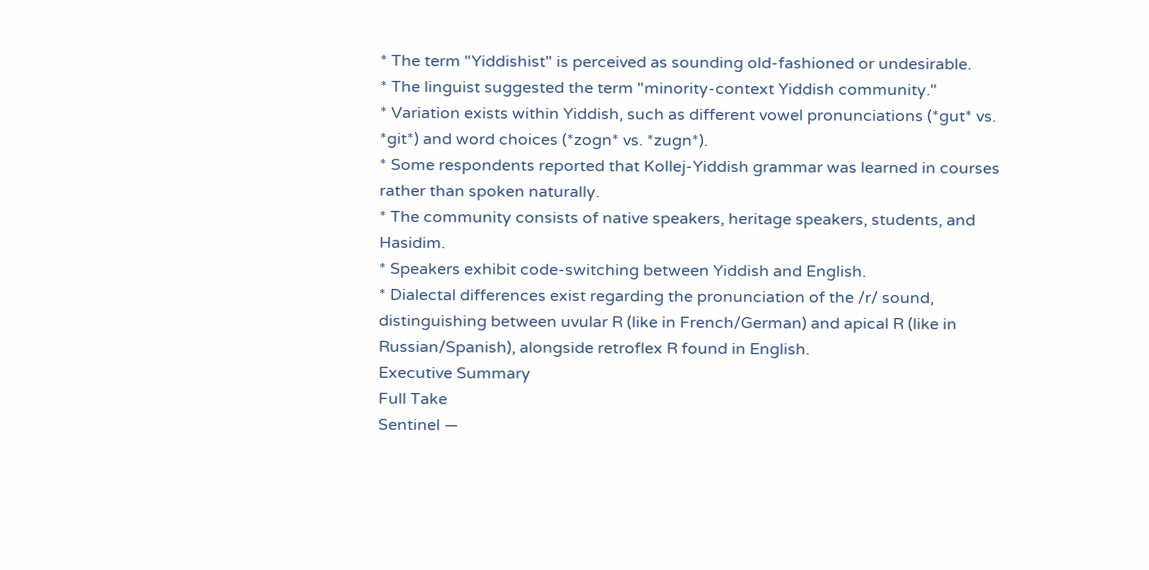* The term "Yiddishist" is perceived as sounding old-fashioned or undesirable.
* The linguist suggested the term "minority-context Yiddish community."
* Variation exists within Yiddish, such as different vowel pronunciations (*gut* vs. *git*) and word choices (*zogn* vs. *zugn*).
* Some respondents reported that Kollej-Yiddish grammar was learned in courses rather than spoken naturally.
* The community consists of native speakers, heritage speakers, students, and Hasidim.
* Speakers exhibit code-switching between Yiddish and English.
* Dialectal differences exist regarding the pronunciation of the /r/ sound, distinguishing between uvular R (like in French/German) and apical R (like in Russian/Spanish), alongside retroflex R found in English.
Executive Summary
Full Take
Sentinel —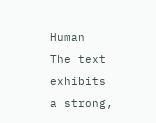Human
The text exhibits a strong,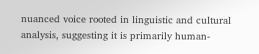nuanced voice rooted in linguistic and cultural analysis, suggesting it is primarily human-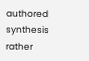authored synthesis rather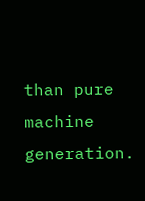than pure machine generation.